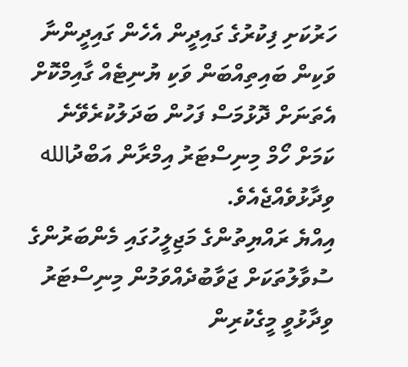ހަރުކަށި ފިކުރުގެ ގައިދީން އެހެން ގައިދީންނާ ވަކިން ބައިތިއްބަން ވަކި ޔުނިޓެއް ގާއިމްކޮށް އެތަނަށް ދޮޅުމަސް ފަހުން ބަދަލުކުރެވޭނެ ކަމަށް ހޯމް މިނިސްޓަރު އިމްރާން އަބްދުالله ވިދާޅުވެއްޖެއެވެ.
އިއްޔެ ރައްޔިތުންގެ މަޖިލީހުގައި މެންބަރުންގެ ސުވާލުތަކަށް ޖަވާބުދެއްވަމުން މިނިސްޓަރު ވިދާޅުވީ މީގެކުރިން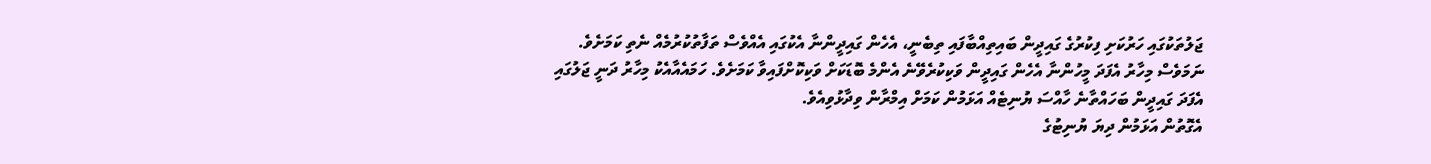ޖަލުތަކުގައި ހަރުކަށި ފިކުރުގެ ގައިދީން ބައިތިއްބާފައި ތިބެނީ، އެހެން ގައިދީންނާ އެކުގައި އެއްވެސް ތަފާތުކުރުމެއް ނެތި ކަމަށެވެ. ނަމަވެސް މިހާރު އެފަދަ މީހުންނާ އެހެން ގައިދީން ވަކިކުރެވޭނެ އެންމެ ބޮޑަކަށް ވަކިކޮށްފައިވާ ކަމަށެވެ. ހަމައެއާއެކު މިހާރު ދަނީ ޖަލުގައި އެފަދަ ގައިދީން ބަހައްތާނެ ހާއްސަ ޔުނިޓެއް އަޅަމުން ކަމަށް އިމްރާން ވިދާޅުވިއެވެ.
އެގޮތުން އަޅަމުން ދިޔަ ޔުނިޓުގެ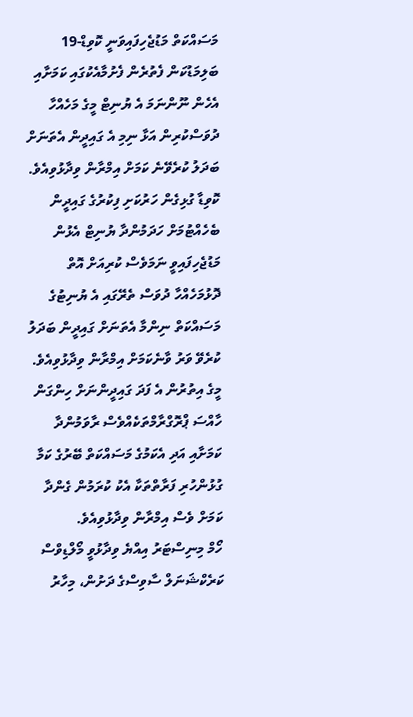މަސައްކަތް މަޑުޖެހިފައިވަނީ ކޮވިޑް-19 ބަލިމަޑުކަން ފެތުރެން ފެށުމާއެކުގައި ކަމަށާއި އެހެން ނޫންނަމަ އެ ޔުނިޓް މީގެ މަހެއްހާ ދުވަސްކުރިން އަޅާ ނިމި އެ ގައިދީން އެތަނަށް ބަދަލު ކުރެވޭނެ ކަމަށް އިމްރާން ވިދާޅުވިއެވެ. ކޮވިޑާ ގުޅިގެން ހަރުކަށި ފިކުރުގެ ގައިދީން ބެހެއްޓުމަށް ހަދަމުންދާ ޔުނިޓް އެޅުން މަޑުޖެހިފައިވީ ނަމަވެސް ކުރިއަށް އޮތް ދޮޅުމަހެއްހާ ދުވަސް ތެރޭގައި އެ ޔުނިޓުގެ މަސައްކަތް ނިންމާ އެތަނަށް ގައިދީން ބަދަލު ކުރެވޭ ވަރު ވާނެކަމަށް އިމްރާން ވިދާޅުވިއެވެ.
މީގެ އިތުރުން އެ ފަދަ ގައިދީންނަށް ހިންގަން ހާއްސަ ޕްރޮގްރާމްތަކެއްވެސް ރާވަމުންދާ ކަމަށާއި އަދި އެކަމުގެ މަސައްކަތް ބޭރުގެ ކަމާ ގުޅުންހުރި ފަރާތްތަކާ އެކު ކުރަމުން ގެންދާ ކަމަށް ވެސް އިމްރާން ވިދާޅުވިއެވެ.
ހޯމް މިނިސްޓަރު އިއްޔެ ވިދާޅުވީ މޯލްޑިވްސް ކަރެކްޝަނަލް ސާވިސްގެ ދަށުން، މިހާރު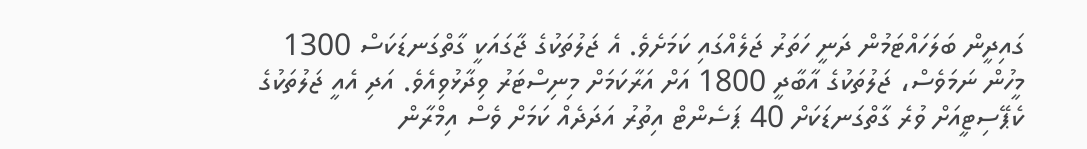ގައިދީން ބަލަހައްޓަމުން ދަނީ ހަތަރު ޖަލެއްގައި ކަމަށެވެ. އެ ޖަލުތަކުގެ ޖާގައަކީ ގާތްގަނޑަކަސް 1300 މީހުން ނަމަވެސް، ޖަލުތަކުގެ އާބާދީ 1800 އަށް އަރާކަމަށް މިނިސްޓަރު ވިދާޅުވިއެވެ. އަދި އެއީ ޖަލުތަކުގެ ކެޕޭސިޓީއަށް ވުރެ ގާތްގަނޑަކަށް 40 ޕަސެންޓް އިތުރު އަދަދެއް ކަމަށް ވެސް އިމްރާން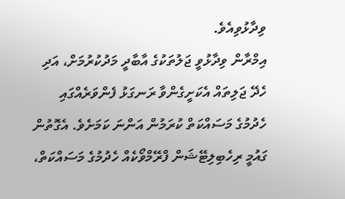ވިދާޅުވިއެވެ.
އިމްރާން ވިދާޅުވީ ޖަލުތަކުގެ އާބާދީ މަދުކުރުމަށް، އަދި ހެދޭ ޖަލިތައް އެކަށީގެންވާ ރަނގަޅު ފެންވަރެއްގައި ހެދުމުގެ މަސައްކަތް ކުރަމުން އަންނަ ކަމަށެވެ. އެގޮތުން ގައުމީ ރިހެބިލިޓޭޝަން ފްރޭމްވޯކެއް ހެދުމުގެ މަސައްކަތް،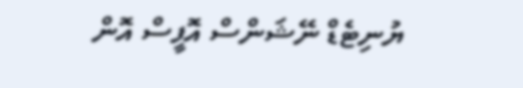ޔުނިޓެޑް ނޭޝަންސް އޮފީސް އޮން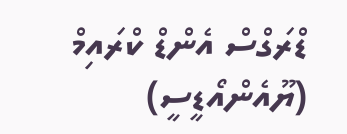ޑްރަގްސް އެންޑް ކްރައިމް (ޔޫއެންއޯޑީސީ)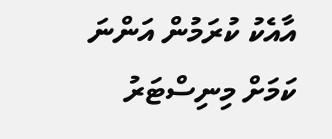އާއެކު ކުރަމުން އަންނަ ކަމަށް މިނިސްޓަރު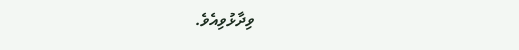ވިދާޅުވިއެވެ.